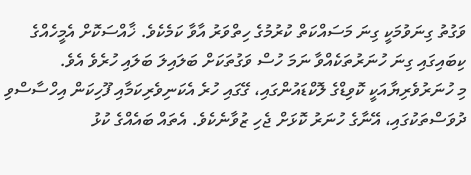ވަގުތު ގިނަވުމަކީ ގިނަ މަސައްކަތް ކުރުމުގެ ހިތްވަރު އާވާ ކަމެކެވެ. ޚާއްސަކޮށް އެމީހެއްގެ ކިބައިގައި ގިނަ ހުނަރުތަކެއްވާ ނަމަ ހުސް ވަގުތަކަށް ބަލައިލަ ބަލައި ހުރެވެ އެވެ.
މި ހުނަރުވެރިޔާއަކީ ކޮވިޑްގެ ލޮކްޑައުންގައި، ގޭގައި ހުރެ އެކަނިވެރިކަމާއި ފޫހިކަން އިހްސާސްވި ދުވަސްތަކުގައި، އޭނާގެ ހުނަރު ކޮޅަށް ޖެހި ޒުވާނެކެވެ. އެތައް ބައެއްގެ ކުޅު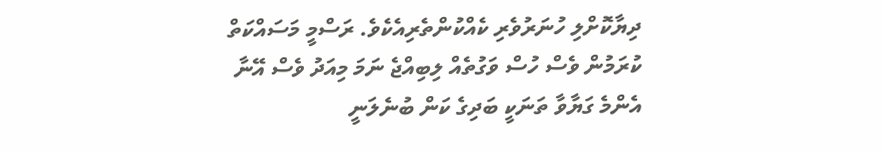ދިޔާކޮށްލި ހުނަރުވެރި ކެއްކުންތެރިއެކެވެ. ރަސްމީ މަސައްކަތް ކުރަމުން ވެސް ހުސް ވަގުތެއް ލިބިއްޖެ ނަމަ މިއަދު ވެސް އޭނާ އެންމެ ގަޔާވާ ތަނަކީ ބަދިގެ ކަން ބުނެލަނީ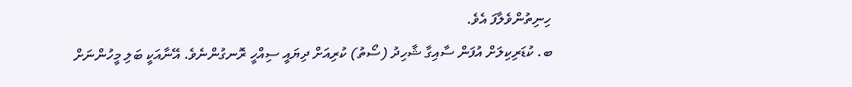ހިނިތުންވެލާފަ އެވެ.
ބ. ކުޑަރިކިލަށް އުފަން ސާއިގާ ޝާހިދު (ސޯތު) ކުރިއަށް ދިޔައީ ސިއްހީ ރޮނގުންނެވެ. އޭނާއަކީ ބަލި މީހުންނަށް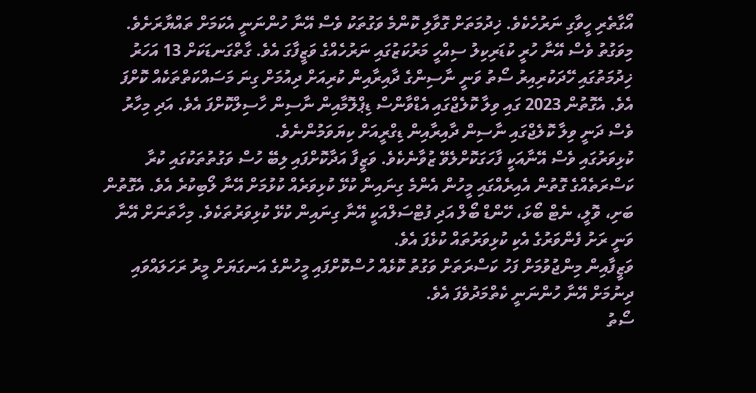އޯގާތެރި ހީވާގި ނަރުހެކެވެ. ޚިދުމަތަށް ގޮވާލި ކޮންމެ ވަގުތަކު ވެސް އޭނާ ހުންނަނީ އެކަމަށް ތައްޔާރަށެވެ. މިވަގުތު ވެސް އޭނާ ހުރީ ކުޑަރިކިލު ސިއްހީ މަރުކަޒުގައި ނަރުހެއްގެ ވަޒީފާގަ އެވެ. ގާތްގަނޑަކަށް 13 އަހަރު ޚިދުމަތުގައި ހޭދަކުރިއިރު ސޯތު ވަނީ ނާސިންގެ ދާއިރާއިން ކުރިއަށް ދިއުމަށް ގިނަ މަސައްކަތްތަކެއް ކޮށްފަ އެވެ. އެގޮތުން 2023 ގައި ވިލާ ކޮލެޖްގައި އެޑްވާންސް ޑިޕްލޮމާއިން ނާސިން ހާސިލްކޮށްފަ އެވެ. އަދި މިހާރު ވެސް ދަނީ ވިލާ ކޮލެޖްގައި ނާސިން ދާއިރާއިން ޑިގްރީއަށް ކިޔަވަމުންނެވެ.
ކުޅިވަރުގައި ވެސް އޭނާއަކީ ފާހަގަކޮށްލެވޭ ޒުވާނެކެވެ. ވަޒީފާ އަދާކޮށްފައި ލިބޭ ހުސް ވަގުތުތަކުގައި ކުރާ ކަސްރަތެއްގެ ގޮތުން އެއިރެއްގައި މީހުން އެންމެ ގިނައިން ކުޅޭ ކުޅިވަރެއް ކުޅުމަށް އޭނާ ލޯބިކުރެ އެވެ. އެގޮތުން ބަށި، ވޮލީ، ނެޓް ބޯޅަ، ހޭންޑް ބޯލް އަދި ފުޓްސަލްއަކީ އޭނާ ގިނައިން ކުޅޭ ކުޅިވަރުތަކެވެ. މިހާތަނަށް އޭނާ ވަނީ ރަށު ފެންވަރުގެ އެކި ކުޅިވަރުތައް ކުޅެފަ އެވެ.
ވަޒީފާއިން މިންޖުވުމަށް ފަހު ކަސްރަތަށް ވަގުތު ކޮޅެއް ހުސްކޮށްފައި މީހުންގެ އަނގަޔަށް މީރު ރަހަލައްވައި ދިނުމަށް އޭނާ ހުންނަނީ ކެތްމަދުވެފަ އެވެ.
ސޯތު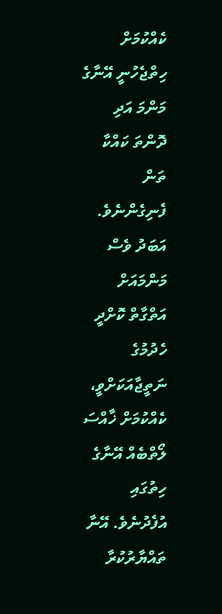ކެއްކުމަށް ހިތްޖެހުނީ އޭނާގެ މަންމަ އަދި ދޮންތަ ކައްކާ ތަން ފެނިގެންނެވެ. އަބަދު ވެސް މަންމައަށް އަތްގާތް ކޮށްދީ ހެދުމުގެ ނަތީޖާއަކަށްވީ، ކެއްކުމަށް ޚާއްސަ ލޯތްބެއް އޭނާގެ ހިތުގައި އުފެދުނެވެ. އޭނާ ތައްޔާރުކުރާ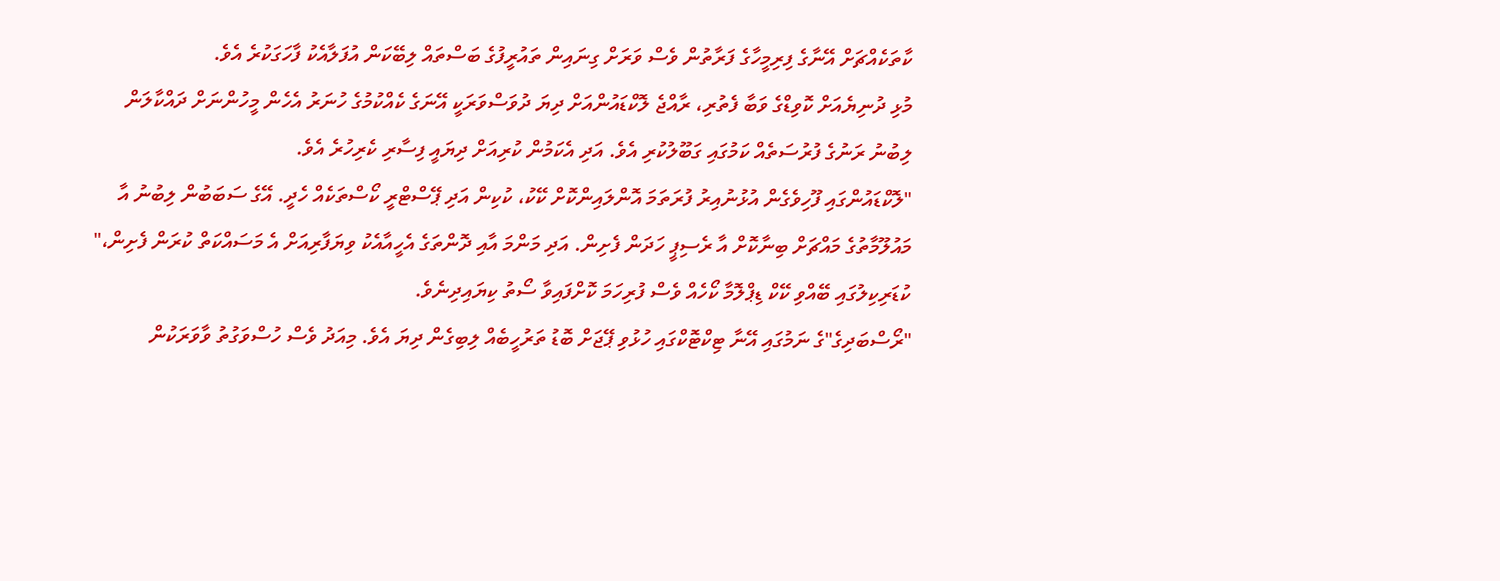ކާތަކެއްޗަށް އޭނާގެ ފިރިމީހާގެ ފަރާތުން ވެސް ވަރަށް ގިނައިން ތައުރީފުގެ ބަސްތައް ލިބޭކަން އުފަލާއެކު ފާހަގަކުރެ އެވެ.
މުޅި ދުނިޔެއަށް ކޮވިޑްގެ ވަބާ ފެތުރި، ރާއްޖެ ލޮކްޑައުންއަށް ދިޔަ ދުވަސްވަރަކީ އޭނަގެ ކެއްކުމުގެ ހުނަރު އެހެން މީހުންނަށް ދައްކާލަން ލިބުނު ރަނުގެ ފުރުސަތެއް ކަމުގައި ގަބޫލުކުރި އެވެ. އަދި އެކަމުން ކުރިއަށް ދިޔައީ ފިސާރި ކެރިހުރެ އެވެ.
"ލޮކްޑައުންގައި ފޫހިވެގެން އުޅުނުއިރު ފުރަތަމަ އޮންލައިންކޮށް ކޭކު، ކުކިން އަދި ޕޭސްޓްރީ ކޯސްތަކެއް ހެދީ. އޭގެ ސަބަބުން ލިބުނު އާ މައުލޫމާތުގެ މައްޗަށް ބިނާކޮށް އާ ރެސިޕީ ހަދަން ފެށިން. އަދި މަންމަ އާއި ދޮންތަގެ އެހީއާއެކު ވިޔަފާރިއަށް އެ މަސައްކަތް ކުރަން ފެށިން،" ކުޑަރިކިލުގައި ބޭއްވި ކޭކް ޑިޕްލޮމާ ކޯހެއް ވެސް ފުރިހަމަ ކޮށްފައިވާ ސޯތު ކިޔައިދިނެވެ.
"ރޯސްބަދިގެ"ގެ ނަމުގައި އޭނާ ޓިކްޓޮކްގައި ހުޅުވި ޕޭޖަށް ބޮޑު ތަރުހީބެއް ލިބިގެން ދިޔަ އެވެ. މިއަދު ވެސް ހުސްވަގުތު ވާވަރަކުން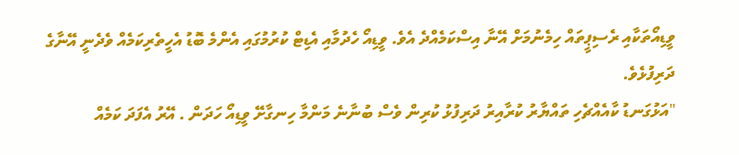ވީޑިއޯތަކާއި ރެސިޕީތައް ހިމެނުމަށް އޭނާ އިސްކަމެއްދެ އެވެ. ވީޑިއޯ ހެދުމާއި އެޑިޓް ކުރުމުގައި އެންމެ ބޮޑު އެހީތެރިކަމެއް ވެދެނީ އޭނާގެ ދަރިފުޅެވެ.
"އަޅުގަނޑު ކާއެއްޗެހި ތައްޔާރު ކުރާއިރު ދަރިފުޅު ކުރިން ވެސް ބުނާނެ މަންމާ ހިނގާށޭ ވީޑިއޯ ހަދަން . އޭރު އެފަދަ ކަމެއް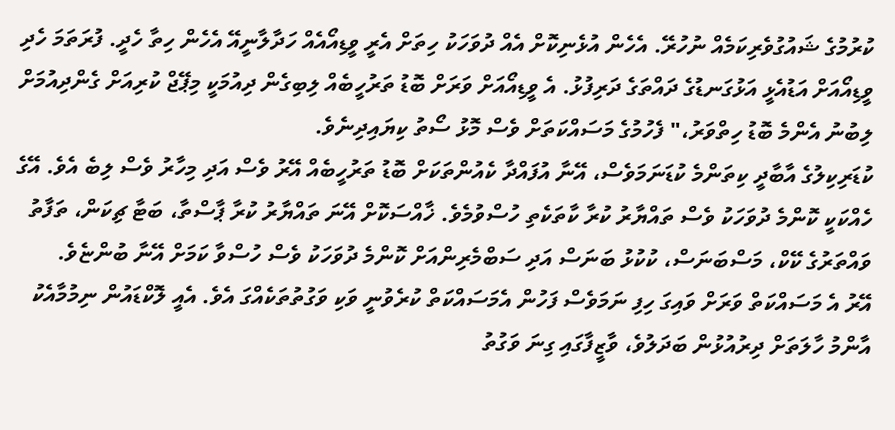ކުރުމުގެ ޝައުގުވެރިކަމެއް ނުހުރޭ. އެހެން އުޅެނިކޮށް އެއް ދުވަހަކު ހިތަށް އެރީ ވީޑިއޯއެއް ހަދާލާނީއޭ އެހެން ހިތާ ހެދީ. ފުރަތަމަ ހެދި ވީޑިއޯއަށް އަޑުއެޅީ އަޅުގަނޑުގެ ދައްތަގެ ދަރިފުޅު. އެ ވީޑިއޯއަށް ވަރަށް ބޮޑު ތަރުހީބެއް ލިބިގެން ދިއުމަކީ މިޕޭޖް ކުރިއަށް ގެންދިއުމަށް ލިބުނު އެންމެ ބޮޑު ހިތްވަރު،" ފެހުމުގެ މަސައްކަތަށް ވެސް މޮޅު ސޯތު ކިޔައިދިނެވެ.
ކުޑަރިކިލުގެ އާބާދީ ކިތަންމެ ކުޑަނަމަވެސް، އޭނާ އުފައްދާ ކެއުންތަކަށް ބޮޑު ތަރުހީބެއް އޭރު ވެސް އަދި މިހާރު ވެސް ލިބެ އެވެ. އޭގެ ހެއްކަކީ ކޮންމެ ދުވަހަކު ވެސް ތައްޔާރު ކުރާ ކާތަކެތި ހުސްވުމެވެ. ޚާއްސަކޮށް އޭނަ ތައްޔާރު ކުރާ ޕާސްތާ، ބަޓާ ޗިކަން، ތަފާތު ވައްތަރުގެ ކޭކް، މަސްބަނަސް، ކުކުޅު ބަނަސް އަދި ސަބްމެރިންއަށް ކޮންމެ ދުވަހަކު ވެސް ހުސްވާ ކަމަށް އޭނާ ބުންޏެވެ.
އޭރު އެ މަސައްކަތް ވަރަށް ވައިގަ ހިފި ނަމަވެސް ފަހުން އެމަސައްކަތް ކުރެވުނީ ވަކި ވަގުތުތަކެއްގަ އެވެ. އެއީ ލޮކްޑައުން ނިމުމާއެކު އާންމު ހާލަތަށް ދިރުއުޅުން ބަދަލުވެ، ވާޒީފާގައި ގިނަ ވަގުތު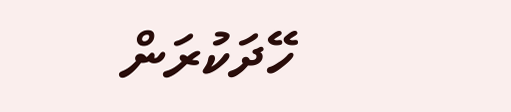ހޭދަކުރަން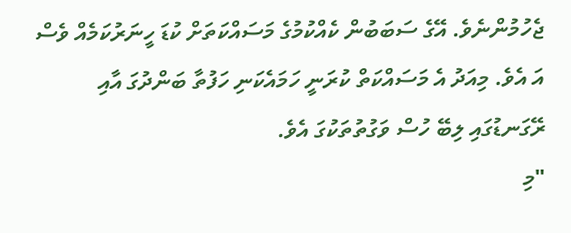ޖެހުމުންނެވެ. އޭގެ ސަބަބުން ކެއްކުމުގެ މަސައްކަތަށް ކުޑަ ހީނަރުކަމެއް ވެސް އަ އެވެ. މިއަދު އެ މަސައްކަތް ކުރަނީ ހަމައެކަނި ހަފުތާ ބަންދުގަ އާއި ރޭގަނޑުގައި ލިބޭ ހުސް ވަގުތުތަކުގަ އެވެ.
"މި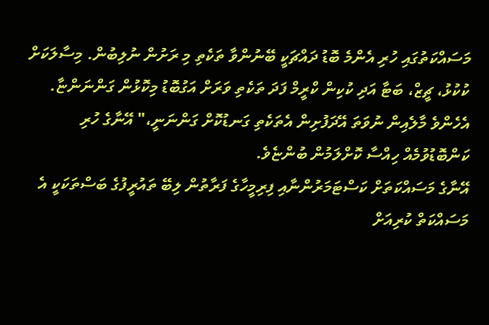މަސައްކަތުގައި ހުރި އެންމެ ބޮޑު ދައްޗަކީ ބޭނުންވާ ތަކެތި މި ރަށުން ނުލިބުން. މިސާލަކަށް ކުކުޅު، ޗީޒް، ބަޓާ އަދި ކުކިން ކްރީމް ފަދަ ތަކެތި ވަރަށް އަގުބޮޑު މިކޮޅުން ގަންނަންޏާ. އެހެންވެ މާލެއިން ނުވަތަ އޭދަފުށިން އެތަކެތި ގަނޑުކޮށް ގަންނަނީ،" އޭނާގެ ހުރި ކަންބޮޑުވުމެއް ހިއްސާ ކޮށްލަމުން ބުންޏެވެ.
އޭނާގެ މަސައްކަތަށް ކަސްޓަމަރުންނާއި ފިރިމީހާގެ ފަރާތުން ލިބޭ ތައުރީފުގެ ބަސްތަކަކީ އެ މަސައްކަތް ކުރިއަށް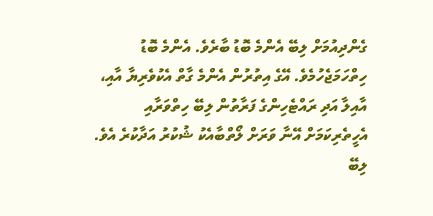ގެންދިއުމަށް ލިބޭ އެންމެ ބޮޑު ބާރެވެ. އެންމެ ބޮޑު ހިތްހަމަޖެހުމެވެ. އޭގެ އިތުރުން އެންމެ ގާތް އެކުވެރިޔާ އާއި، އާއިލާ އަދި ރައްޓެހިންގެ ފަރާތުން ލިބޭ ހިތްވަރާއި އެހީތެރިކަމަށް އޭނާ ވަރަށް ލޯތްބާއެކު ޝުކުރު އަދާކުރެ އެވެ.
ލިބޭ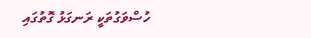ހުސްވަގުތަކީ ރަނގަޅު ގޮތުގައި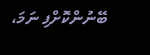ބޭނުންކޮށްފި ނަމަ،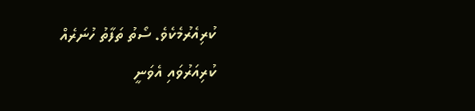ކުރިއެރުމެކެވެ. ސޯތު ތަފާތު ހުނަރެއް ކުރިއަރުވައި އެވަނީ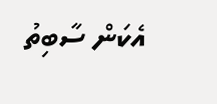އެކަން ސާބިތު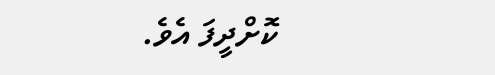ކޮށްދީފަ އެވެ.